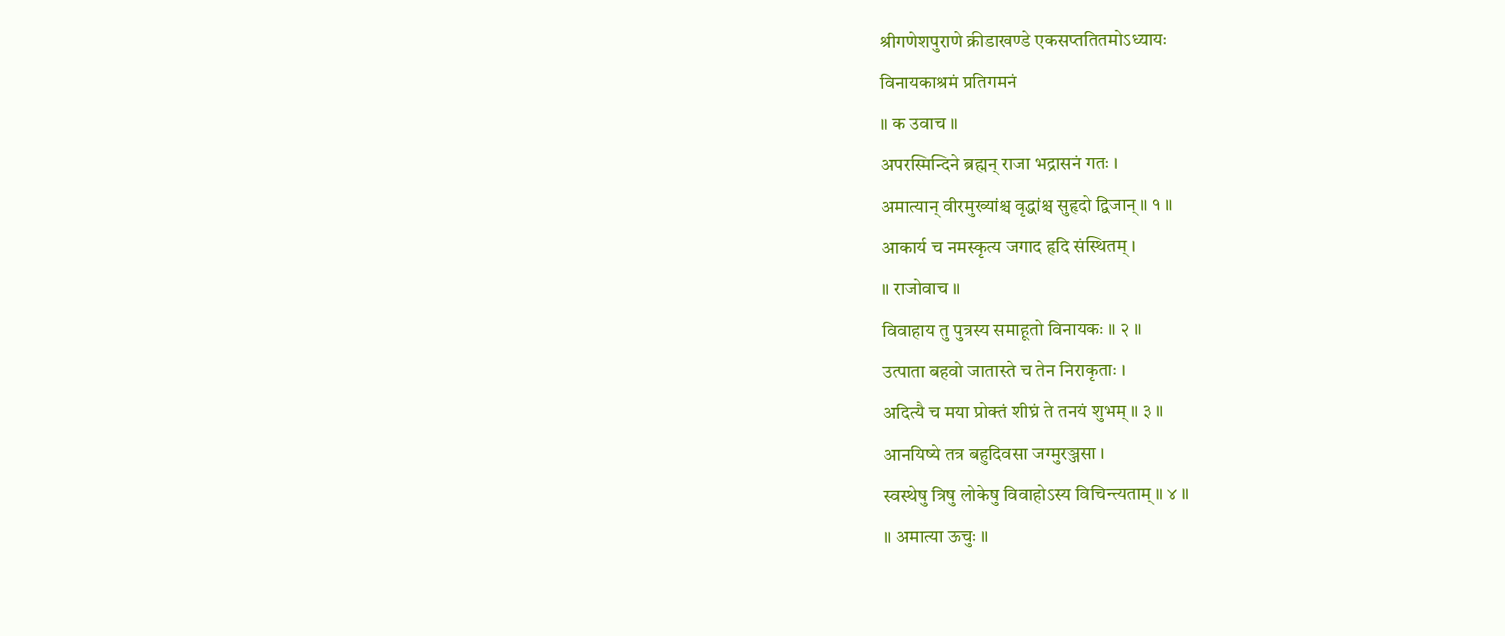श्रीगणेशपुराणे क्रीडाखण्डे एकसप्ततितमोऽध्यायः
विनायकाश्रमं प्रतिगमनं
॥ क उवाच ॥
अपरस्मिन्दिने ब्रह्मन् राजा भद्रासनं गतः ।
अमात्यान् वीरमुख्यांश्च वृद्धांश्च सुहृदो द्विजान् ॥ १ ॥
आकार्य च नमस्कृत्य जगाद हृदि संस्थितम् ।
॥ राजोवाच ॥
विवाहाय तु पुत्रस्य समाहूतो विनायकः ॥ २ ॥
उत्पाता बहवो जातास्ते च तेन निराकृताः ।
अदित्यै च मया प्रोक्तं शीघ्रं ते तनयं शुभम् ॥ ३ ॥
आनयिष्ये तत्र बहुदिवसा जग्मुरञ्जसा ।
स्वस्थेषु त्रिषु लोकेषु विवाहोऽस्य विचिन्त्यताम् ॥ ४ ॥
॥ अमात्या ऊचुः ॥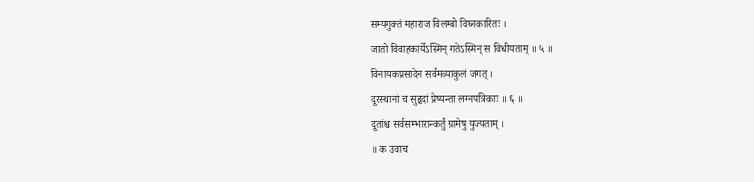सम्यगुक्तं महाराज विलम्बो विघ्नकारितः ।
जातो विवाहकार्येऽस्मिन् गतेऽस्मिन् स विधीयताम् ॥ ५ ॥
विनायकप्रसादेन सर्वमव्याकुलं जगत् ।
दूरस्थानां च सुहृदां प्रेष्यन्ता लग्नपत्रिकाः ॥ ६ ॥
दूतांश्च सर्वसम्भारान्कर्तुं ग्रामेषु युज्यताम् ।
॥ क उवाच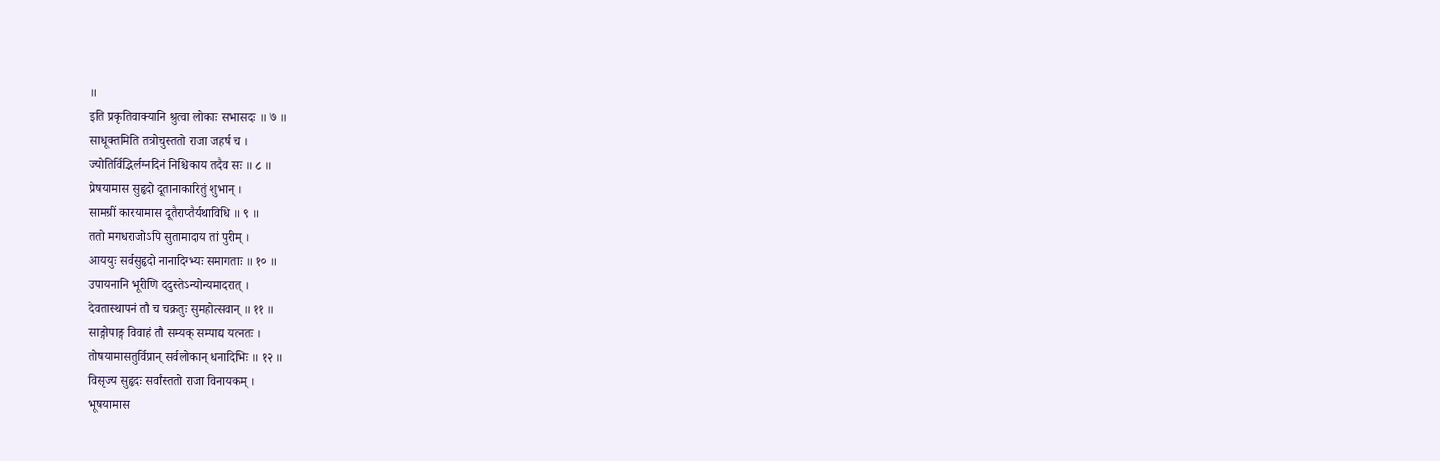॥
इति प्रकृतिवाक्यानि श्रुत्वा लोकाः सभासदः ॥ ७ ॥
साधूक्तमिति तत्रोचुस्ततो राजा जहर्ष च ।
ज्योतिर्विद्भिर्लग्नदिनं निश्चिकाय तदैव सः ॥ ८ ॥
प्रेषयामास सुहृदो दूतानाकारितुं शुभान् ।
सामग्रीं कारयामास दूतैराप्तैर्यथाविधि ॥ ९ ॥
ततो मगधराजोऽपि सुतामादाय तां पुरीम् ।
आययुः सर्वसुहृदो नानादिग्भ्यः समागताः ॥ १० ॥
उपायनानि भूरीणि ददुस्तेऽन्योन्यमादरात् ।
देवतास्थापनं तौ च चक्रतुः सुमहोत्सवान् ॥ ११ ॥
साङ्गोपाङ्ग विवाहं तौ सम्यक् सम्पाद्य यत्नतः ।
तोषयामासतुर्विप्रान् सर्वलोकान् धनादिभिः ॥ १२ ॥
विसृज्य सुहृदः सर्वांस्ततो राजा विनायकम् ।
भूषयामास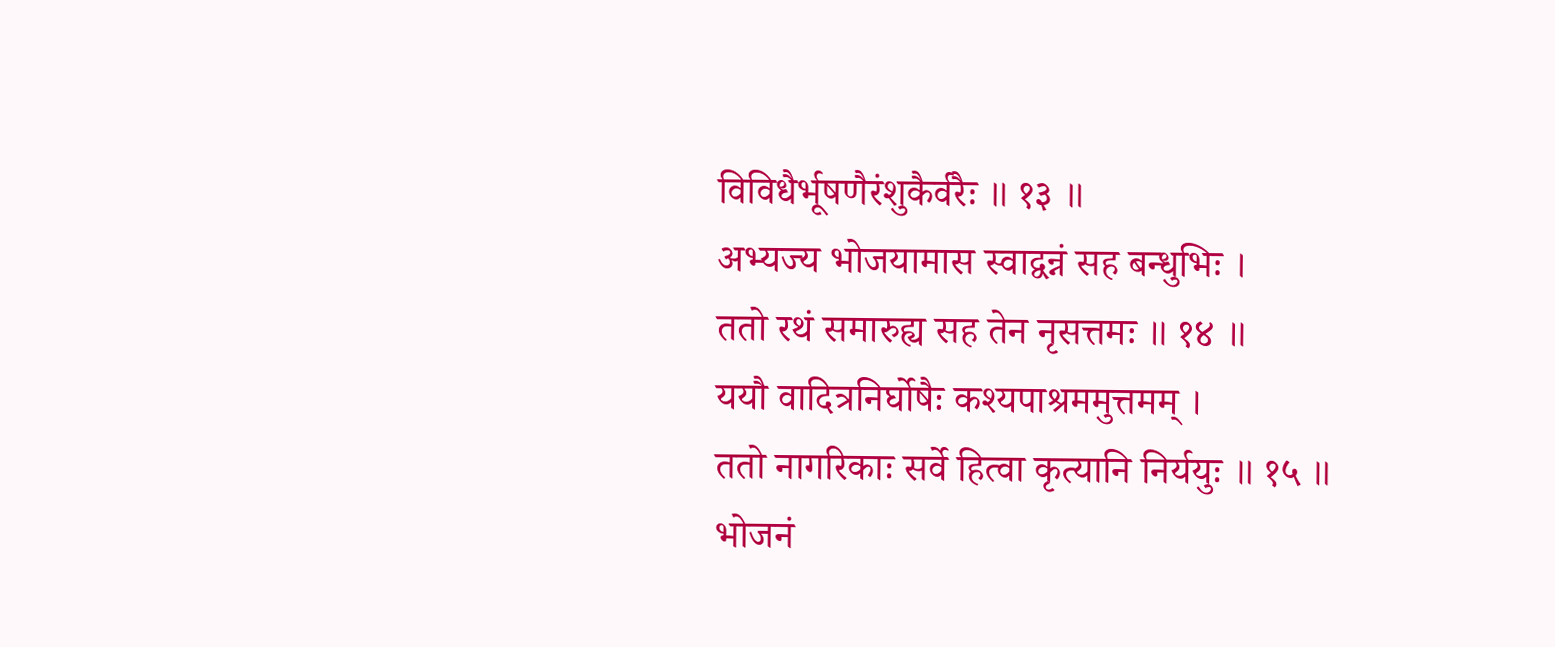विविधैर्भूषणैरंशुकैर्वरैः ॥ १३ ॥
अभ्यज्य भोजयामास स्वाद्वन्नं सह बन्धुभिः ।
ततो रथं समारुह्य सह तेन नृसत्तमः ॥ १४ ॥
ययौ वादित्रनिर्घोषैः कश्यपाश्रममुत्तमम् ।
ततो नागरिकाः सर्वे हित्वा कृत्यानि निर्ययुः ॥ १५ ॥
भोजनं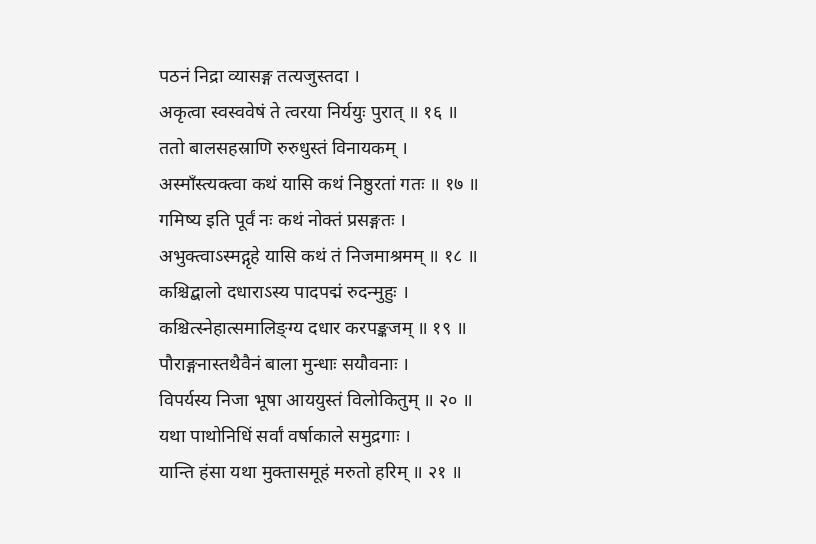पठनं निद्रा व्यासङ्ग तत्यजुस्तदा ।
अकृत्वा स्वस्ववेषं ते त्वरया निर्ययुः पुरात् ॥ १६ ॥
ततो बालसहस्राणि रुरुधुस्तं विनायकम् ।
अस्माँस्त्यक्त्वा कथं यासि कथं निष्ठुरतां गतः ॥ १७ ॥
गमिष्य इति पूर्वं नः कथं नोक्तं प्रसङ्गतः ।
अभुक्त्वाऽस्मद्गृहे यासि कथं तं निजमाश्रमम् ॥ १८ ॥
कश्चिद्बालो दधाराऽस्य पादपद्मं रुदन्मुहुः ।
कश्चित्स्नेहात्समालिङ्ग्य दधार करपङ्कजम् ॥ १९ ॥
पौराङ्गनास्तथैवैनं बाला मुन्धाः सयौवनाः ।
विपर्यस्य निजा भूषा आययुस्तं विलोकितुम् ॥ २० ॥
यथा पाथोनिधिं सर्वां वर्षाकाले समुद्रगाः ।
यान्ति हंसा यथा मुक्तासमूहं मरुतो हरिम् ॥ २१ ॥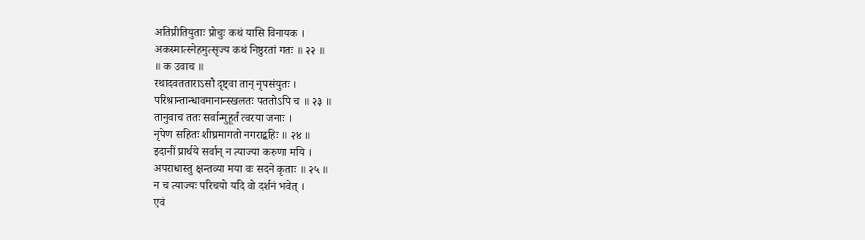अतिप्रीतियुताः प्रोचुः कथं यासि विनायक ।
अकस्मात्स्नेहमुत्सृज्य कथं निष्ठुरतां गतः ॥ २२ ॥
॥ क उवाच ॥
रथादवतताराऽसौ दृष्ट्वा तान् नृपसंयुतः ।
परिश्रान्तान्धावमानान्स्खलतः पततोऽपि च ॥ २३ ॥
तानुवाच ततः सर्वान्मुहूर्तं त्वरया जनाः ।
नृपेण सहितः शीघ्रमागतो नगराद्बहिः ॥ २४ ॥
इदानीं प्रार्थये सर्वान् न त्याज्या करुणा मयि ।
अपराधास्तु क्षन्तव्या मया वः सदने कृताः ॥ २५ ॥
न च त्याज्यः परिचयो यदि वो दर्शनं भवेत् ।
एवं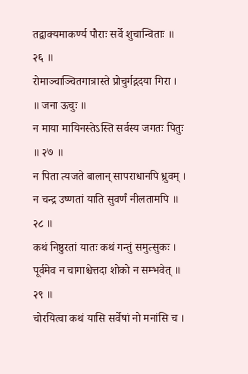तद्वाक्यमाकर्ण्य पौराः सर्वे शुचान्विताः ॥ २६ ॥
रोमाञ्चाञ्चितगात्रास्ते प्रोचुर्गद्गदया गिरा ।
॥ जना ऊचुः ॥
न माया मायिनस्तेऽस्ति सर्वस्य जगतः पितुः ॥ २७ ॥
न पिता त्यजते बालान् सापराधानपि ध्रुवम् ।
न चन्द्र उष्णतां याति सुवर्णं नीलतामपि ॥ २८ ॥
कथं निष्ठुरतां यातः कथं गन्तुं समुत्सुकः ।
पूर्वमेव न चागाश्चेत्तदा शोको न सम्भवेत् ॥ २९ ॥
चोरयित्वा कथं यासि सर्वेषां नो मनांसि च ।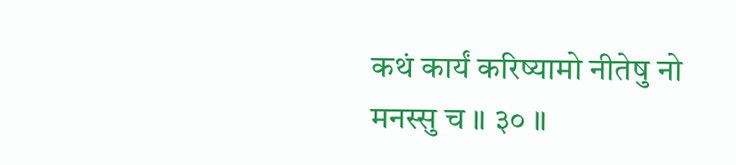कथं कार्यं करिष्यामो नीतेषु नो मनस्सु च ॥ ३० ॥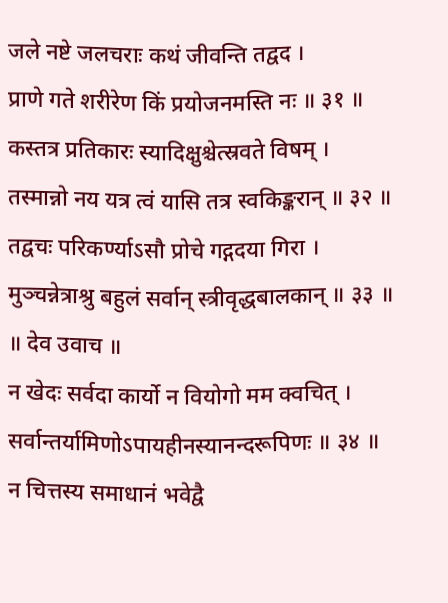जले नष्टे जलचराः कथं जीवन्ति तद्वद ।
प्राणे गते शरीरेण किं प्रयोजनमस्ति नः ॥ ३१ ॥
कस्तत्र प्रतिकारः स्यादिक्षुश्चेत्स्रवते विषम् ।
तस्मान्नो नय यत्र त्वं यासि तत्र स्वकिङ्करान् ॥ ३२ ॥
तद्वचः परिकर्ण्याऽसौ प्रोचे गद्गदया गिरा ।
मुञ्चन्नेत्राश्रु बहुलं सर्वान् स्त्रीवृद्धबालकान् ॥ ३३ ॥
॥ देव उवाच ॥
न खेदः सर्वदा कार्यो न वियोगो मम क्वचित् ।
सर्वान्तर्यामिणोऽपायहीनस्यानन्दरूपिणः ॥ ३४ ॥
न चित्तस्य समाधानं भवेद्वै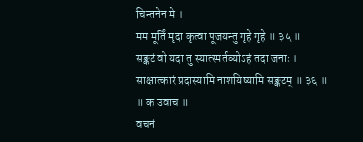चिन्तनेन मे ।
मम मूर्तिं मृदा कृत्वा पूजयन्तु गृहे गृहे ॥ ३५ ॥
सङ्कटं वो यदा तु स्यात्स्मर्तव्योऽहं तदा जनाः ।
साक्षात्कारं प्रदास्यामि नाशयिष्यामि सङ्कटम् ॥ ३६ ॥
॥ क उवाच ॥
वचनं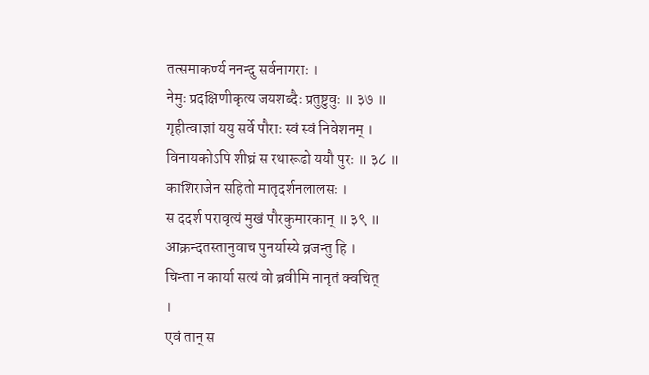तत्समाकर्ण्य ननन्दु सर्वनागराः ।
नेमुः प्रदक्षिणीकृत्य जयशब्दैः प्रतुष्टुवुः ॥ ३७ ॥
गृहीत्वाज्ञां ययु सर्वे पौराः स्वं स्वं निवेशनम् ।
विनायकोऽपि शीघ्रं स रथारूढो ययौ पुरः ॥ ३८ ॥
काशिराजेन सहितो मातृदर्शनलालसः ।
स ददर्श परावृत्यं मुखं पौरकुमारकान् ॥ ३९ ॥
आक्रन्दतस्तानुवाच पुनर्यास्ये व्रजन्तु हि ।
चिन्ता न कार्या सत्यं वो ब्रवीमि नानृतं क्वचित्
।
एवं तान् स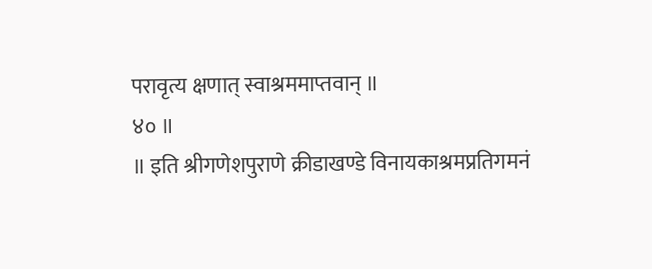परावृत्य क्षणात् स्वाश्रममाप्तवान् ॥
४० ॥
॥ इति श्रीगणेशपुराणे क्रीडाखण्डे विनायकाश्रमप्रतिगमनं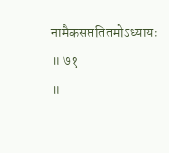नामैकसप्ततितमोऽध्यायः ॥ ७१
॥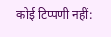कोई टिप्पणी नहीं: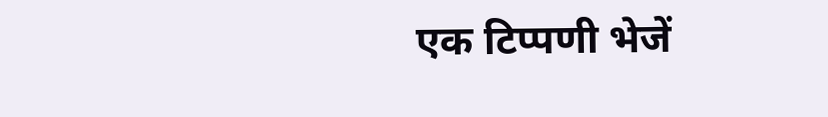एक टिप्पणी भेजें